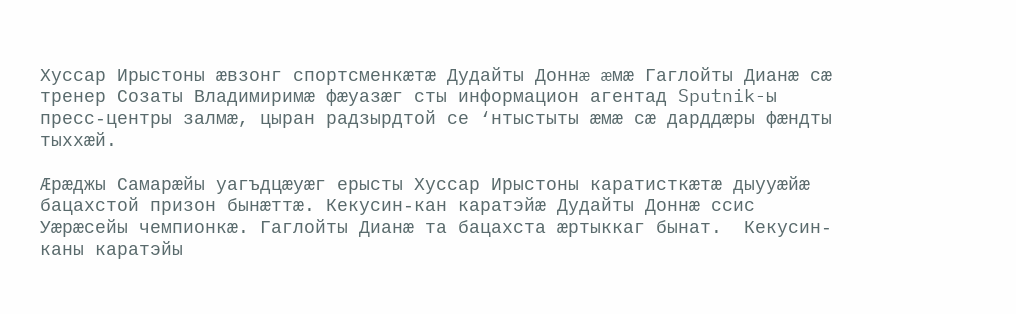Хуссар Ирыстоны æвзонг спортсменкæтæ Дудайты Доннæ æмæ Гаглойты Дианæ сæ тренер Созаты Владимиримæ фæуазæг сты информацион агентад Sputnik-ы пресс-центры залмæ, цыран радзырдтой се ‘нтыстыты æмæ сæ дарддæры фæндты тыххæй.

Æрæджы Самарæйы уагъдцæуæг ерысты Хуссар Ирыстоны каратисткæтæ дыууæйæ бацахстой призон бынæттæ. Кекусин-кан каратэйæ Дудайты Доннæ ссис Уæрæсейы чемпионкæ. Гаглойты Дианæ та бацахста æртыккаг бынат.  Кекусин-каны каратэйы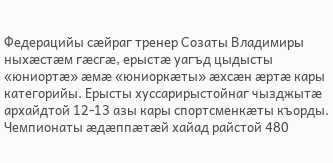Федерацийы сæйраг тренер Созаты Владимиры ныхæстæм гæсгæ, ерыстæ уагъд цыдысты «юниортæ» æмæ «юниоркæты» æхсæн æртæ кары категорийы. Ерысты хуссарирыстойнаг чызджытæ архайдтой 12-13 азы кары спортсменкæты къорды. Чемпионаты æдæппæтæй хайад райстой 480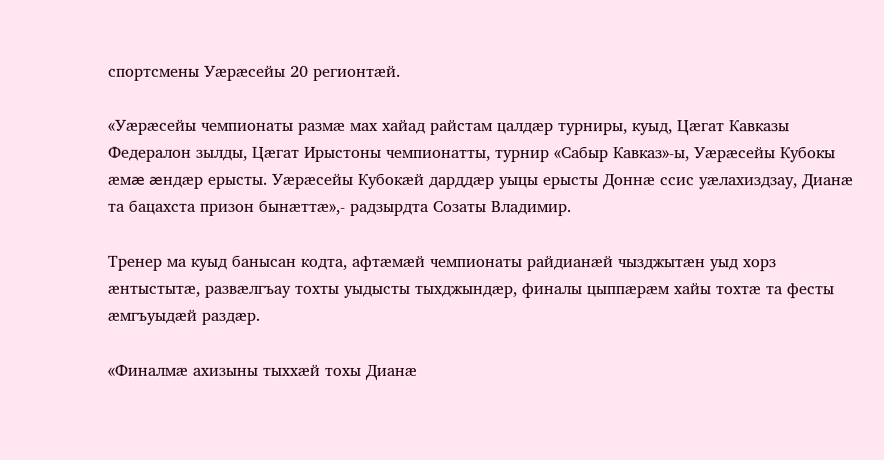спортсмены Уæрæсейы 20 регионтæй.

«Уæрæсейы чемпионаты размæ мах хайад райстам цалдæр турниры, куыд, Цæгат Кавказы Федералон зылды, Цæгат Ирыстоны чемпионатты, турнир «Сабыр Кавказ»-ы, Уæрæсейы Кубокы æмæ æндæр ерысты. Уæрæсейы Кубокæй дарддæр уыцы ерысты Доннæ ссис уæлахиздзау, Дианæ та бацахста призон бынæттæ»,- радзырдта Созаты Владимир.

Тренер ма куыд банысан кодта, афтæмæй чемпионаты райдианæй чызджытæн уыд хорз æнтыстытæ, развæлгъау тохты уыдысты тыхджындæр, финалы цыппæрæм хайы тохтæ та фесты æмгъуыдæй раздæр.

«Финалмæ ахизыны тыххæй тохы Дианæ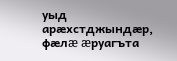уыд арæхстджындæр, фæлæ æруагъта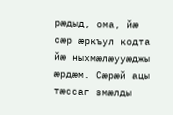рæдыд, ома, йæ сæр æркъул кодта йæ ныхмæлæууæджы æрдæм. Сæрæй ацы тæссаг змæлды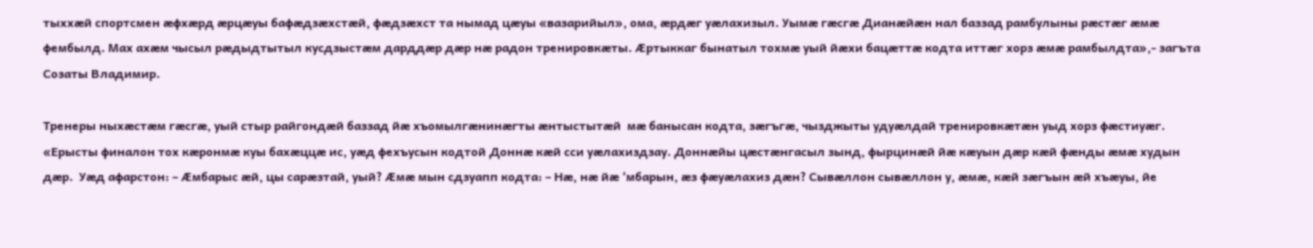тыххæй спортсмен æфхæрд æрцæуы бафæдзæхстæй, фæдзæхст та нымад цæуы «вазарийыл», ома, æрдæг уæлахизыл. Уымæ гæсгæ Дианæйæн нал баззад рамбулыны рæстæг æмæ фембылд. Мах ахæм чысыл рæдыдтытыл кусдзыстæм дарддæр дæр нæ радон тренировкæты. Æртыккаг бынатыл тохмæ уый йæхи бацæттæ кодта иттæг хорз æмæ рамбылдта»,- загъта Созаты Владимир.

Тренеры ныхæстæм гæсгæ, уый стыр райгондæй баззад йæ хъомылгæнинæгты æнтыстытæй  мæ банысан кодта, зæгъгæ, чызджыты удуæлдай тренировкæтæн уыд хорз фæстиуæг. «Ерысты финалон тох кæронмæ куы бахæццæ ис, уæд фехъусын кодтой Доннæ кæй сси уæлахиздзау. Доннæйы цæстæнгасыл зынд, фырцинæй йæ кæуын дæр кæй фæнды æмæ худын дæр.  Уæд афарстон: – Æмбарыс æй, цы сарæзтай, уый? Æмæ мын сдзуапп кодта: – Нæ, нæ йæ ‘мбарын, æз фæуæлахиз дæн? Сывæллон сывæллон у, æмæ, кæй зæгъын æй хъæуы, йе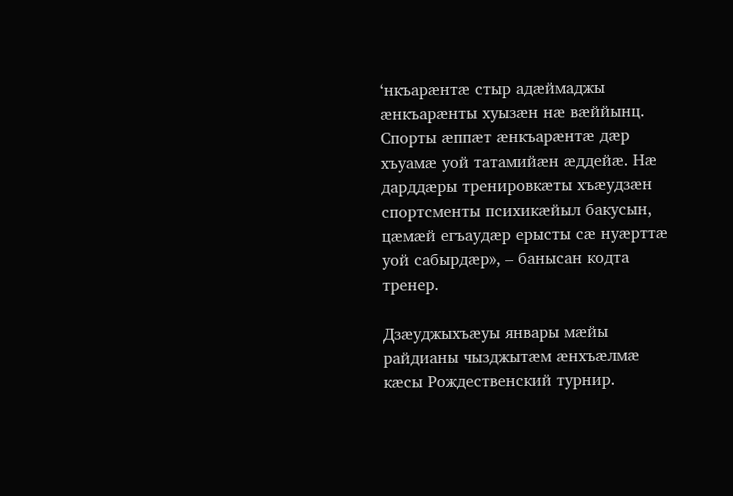‘нкъарæнтæ стыр адæймаджы æнкъарæнты хуызæн нæ вæййынц. Спорты æппæт æнкъарæнтæ дæр хъуамæ уой татамийæн æддейæ. Нæ дарддæры тренировкæты хъæудзæн спортсменты психикæйыл бакусын, цæмæй егъаудæр ерысты сæ нуæрттæ уой сабырдæр», – банысан кодта тренер.

Дзæуджыхъæуы январы мæйы райдианы чызджытæм æнхъæлмæ кæсы Рождественский турнир.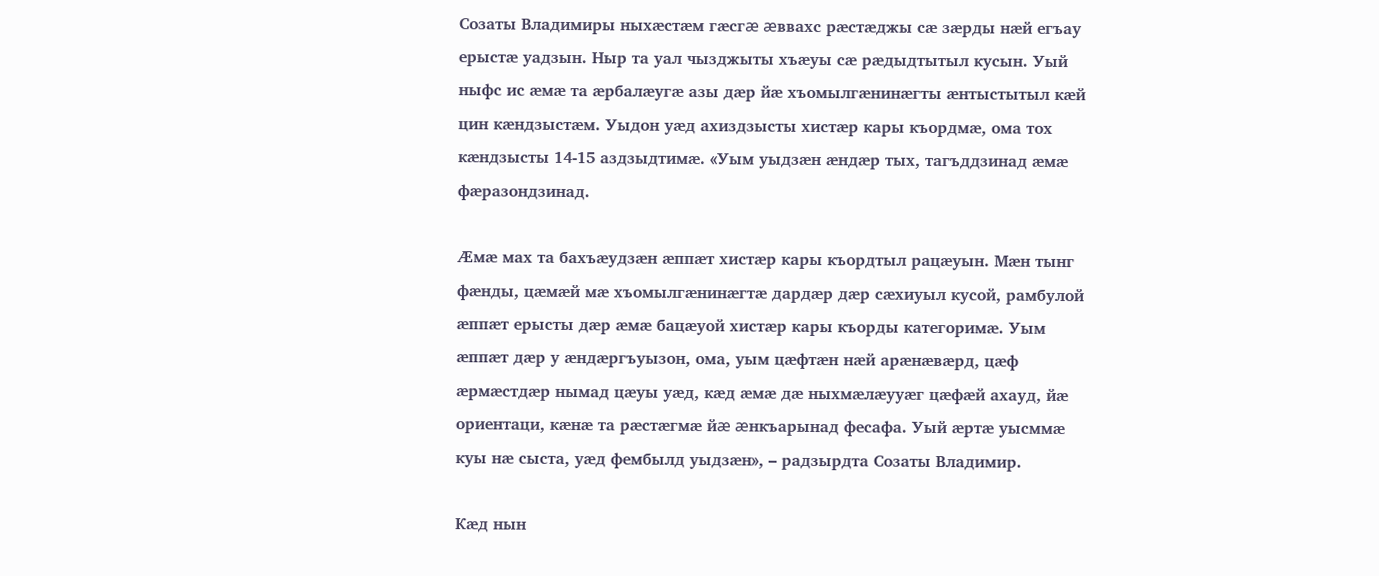Созаты Владимиры ныхæстæм гæсгæ æввахс рæстæджы сæ зæрды нæй егъау ерыстæ уадзын. Ныр та уал чызджыты хъæуы сæ рæдыдтытыл кусын. Уый ныфс ис æмæ та æрбалæугæ азы дæр йæ хъомылгæнинæгты æнтыстытыл кæй цин кæндзыстæм. Уыдон уæд ахиздзысты хистæр кары къордмæ, ома тох кæндзысты 14-15 аздзыдтимæ. «Уым уыдзæн æндæр тых, тагъддзинад æмæ фæразондзинад.

Æмæ мах та бахъæудзæн æппæт хистæр кары къордтыл рацæуын. Мæн тынг фæнды, цæмæй мæ хъомылгæнинæгтæ дардæр дæр сæхиуыл кусой, рамбулой æппæт ерысты дæр æмæ бацæуой хистæр кары къорды категоримæ. Уым æппæт дæр у æндæргъуызон, ома, уым цæфтæн нæй арæнæвæрд, цæф æрмæстдæр нымад цæуы уæд, кæд æмæ дæ ныхмæлæууæг цæфæй ахауд, йæ ориентаци, кæнæ та рæстæгмæ йæ æнкъарынад фесафа. Уый æртæ уысммæ куы нæ сыста, уæд фембылд уыдзæн», – радзырдта Созаты Владимир.

Кæд нын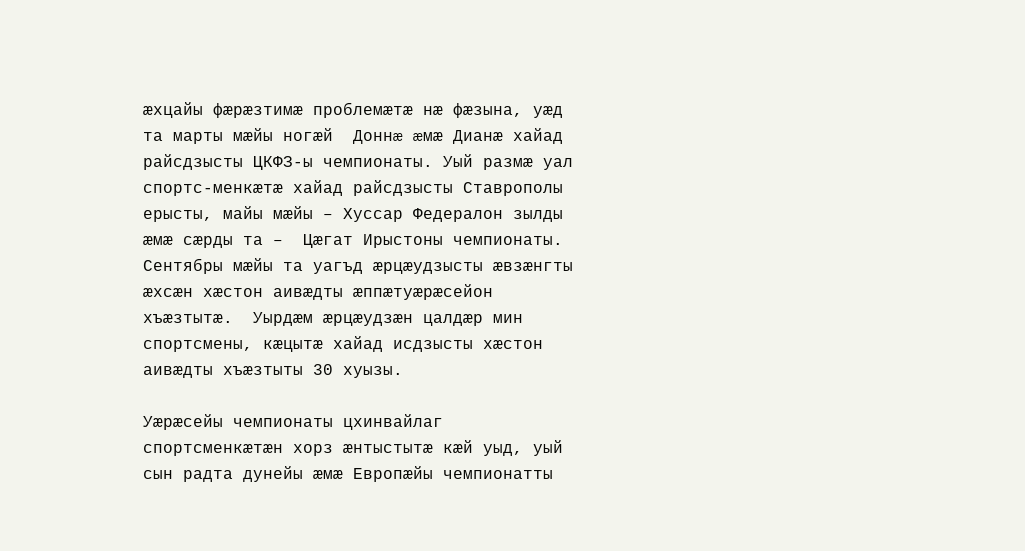æхцайы фæрæзтимæ проблемæтæ нæ фæзына, уæд та марты мæйы ногæй  Доннæ æмæ Дианæ хайад райсдзысты ЦКФЗ-ы чемпионаты. Уый размæ уал спортс-менкæтæ хайад райсдзысты Ставрополы ерысты, майы мæйы – Хуссар Федералон зылды æмæ сæрды та –  Цæгат Ирыстоны чемпионаты. Сентябры мæйы та уагъд æрцæудзысты æвзæнгты æхсæн хæстон аивæдты æппæтуæрæсейон  хъæзтытæ.  Уырдæм æрцæудзæн цалдæр мин спортсмены, кæцытæ хайад исдзысты хæстон аивæдты хъæзтыты 30 хуызы.

Уæрæсейы чемпионаты цхинвайлаг спортсменкæтæн хорз æнтыстытæ кæй уыд, уый сын радта дунейы æмæ Европæйы чемпионатты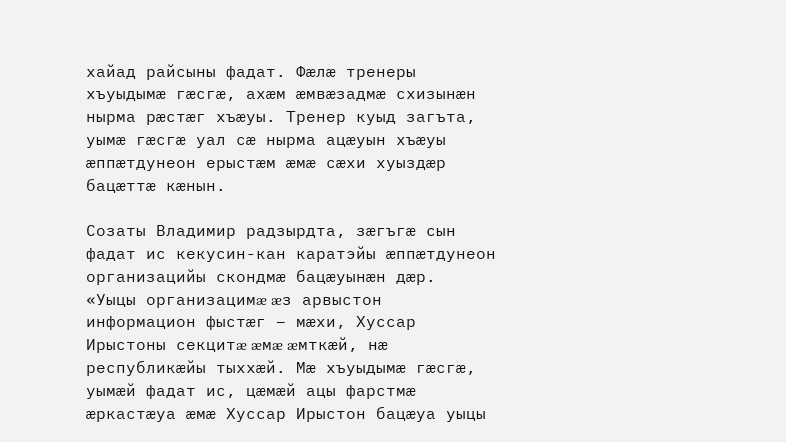хайад райсыны фадат. Фæлæ тренеры хъуыдымæ гæсгæ, ахæм æмвæзадмæ схизынæн нырма рæстæг хъæуы. Тренер куыд загъта, уымæ гæсгæ уал сæ нырма ацæуын хъæуы æппæтдунеон ерыстæм æмæ сæхи хуыздæр бацæттæ кæнын.

Созаты Владимир радзырдта, зæгъгæ сын фадат ис кекусин-кан каратэйы æппæтдунеон организацийы скондмæ бацæуынæн дæр.  «Уыцы организацимæ æз арвыстон информацион фыстæг – мæхи, Хуссар Ирыстоны секцитæ æмæ æмткæй, нæ республикæйы тыххæй. Мæ хъуыдымæ гæсгæ, уымæй фадат ис, цæмæй ацы фарстмæ æркастæуа æмæ Хуссар Ирыстон бацæуа уыцы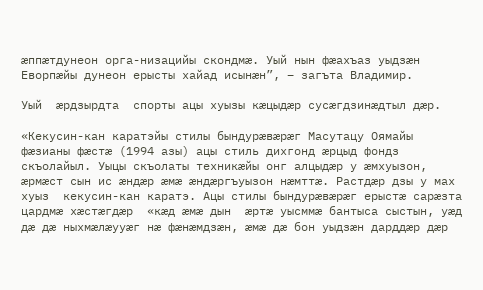æппæтдунеон орга-низацийы скондмæ. Уый нын фæахъаз уыдзæн Еворпæйы дунеон ерысты хайад исынæн”, – загъта Владимир.

Уый  æрдзырдта  спорты ацы хуызы кæцыдæр сусæгдзинæдтыл дæр.

«Кекусин-кан каратэйы стилы бындурæвæрæг Масутацу Оямайы фæзианы фæстæ (1994 азы) ацы стиль дихгонд æрцыд фондз скъолайыл. Уыцы скъолаты техникæйы онг алцыдæр у æмхуызон, æрмæст сын ис æндæр æмæ æндæргъуызон нæмттæ. Растдæр дзы у мах хуыз  кекусин-кан каратэ. Ацы стилы бындурæвæрæг ерыстæ сарæзта цардмæ хæстæгдæр  «кæд æмæ дын  æртæ уысммæ бантыса сыстын, уæд дæ дæ ныхмæлæууæг нæ фæнæмдзæн, æмæ дæ бон уыдзæн дарддæр дæр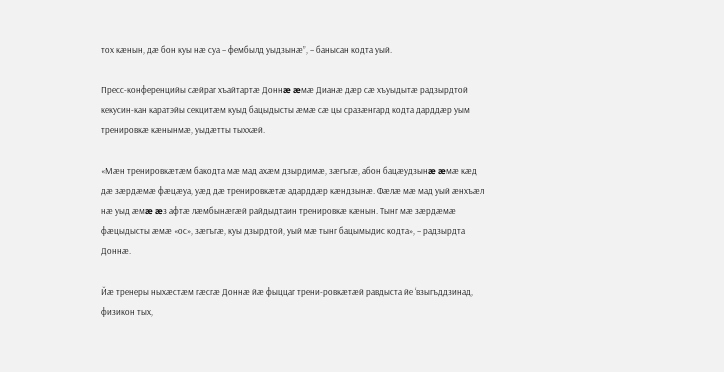тох кæнын, дæ бон куы нæ суа – фембылд уыдзынæ”, – банысан кодта уый.

Пресс-конференцийы сæйраг хъайтартæ Доннæ æмæ Дианæ дæр сæ хъуыдытæ радзырдтой кекусин-кан каратэйы секцитæм куыд бацыдысты æмæ сæ цы сразæнгард кодта дарддæр уым тренировкæ кæнынмæ, уыдæтты тыххæй.

«Мæн тренировкæтæм бакодта мæ мад ахæм дзырдимæ, зæгъгæ, абон бацæудзынæ æмæ кæд дæ зæрдæмæ фæцæуа, уæд дæ тренировкæтæ адарддæр кæндзынæ. Фæлæ мæ мад уый æнхъæл нæ уыд æмæ æз афтæ лæмбынæгæй райдыдтаин тренировкæ кæнын. Тынг мæ зæрдæмæ фæцыдысты æмæ «ос», зæгъгæ, куы дзырдтой, уый мæ тынг бацымыдис кодта», – радзырдта Доннæ.

Йæ тренеры ныхæстæм гæсгæ Доннæ йæ фыццаг трени-ровкæтæй равдыста йе ‘взыгъддзинад, физикон тых,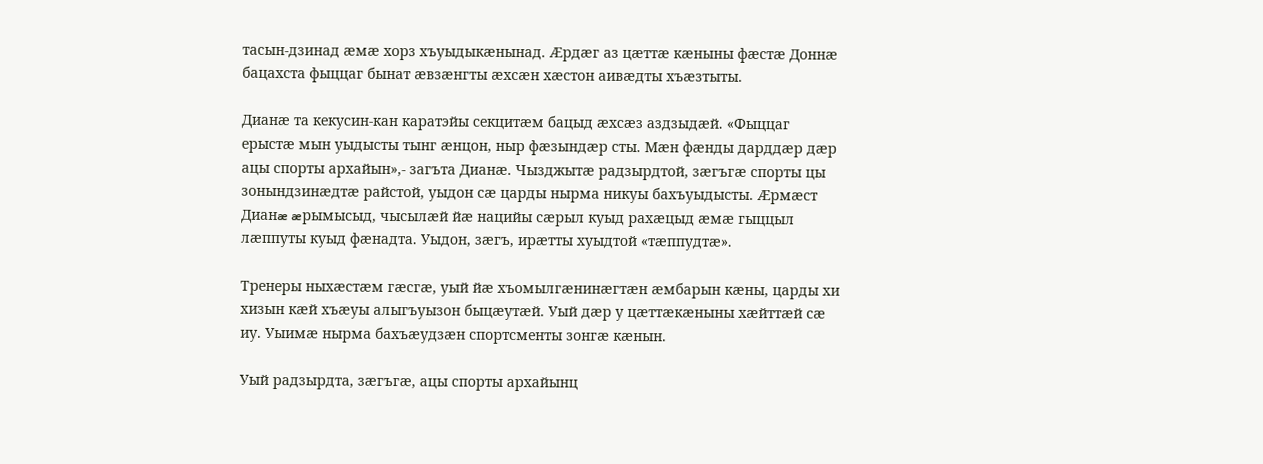тасын-дзинад æмæ хорз хъуыдыкæнынад. Æрдæг аз цæттæ кæныны фæстæ Доннæ бацахста фыццаг бынат æвзæнгты æхсæн хæстон аивæдты хъæзтыты.

Дианæ та кекусин-кан каратэйы секцитæм бацыд æхсæз аздзыдæй. «Фыццаг ерыстæ мын уыдысты тынг æнцон, ныр фæзындæр сты. Мæн фæнды дарддæр дæр ацы спорты архайын»,- загъта Дианæ. Чызджытæ радзырдтой, зæгъгæ спорты цы зонындзинæдтæ райстой, уыдон сæ царды нырма никуы бахъуыдысты. Æрмæст Дианæ æрымысыд, чысылæй йæ нацийы сæрыл куыд рахæцыд æмæ гыццыл лæппуты куыд фæнадта. Уыдон, зæгъ, ирæтты хуыдтой «тæппудтæ».

Тренеры ныхæстæм гæсгæ, уый йæ хъомылгæнинæгтæн æмбарын кæны, царды хи хизын кæй хъæуы алыгъуызон быцæутæй. Уый дæр у цæттæкæныны хæйттæй сæ иу. Уыимæ нырма бахъæудзæн спортсменты зонгæ кæнын.

Уый радзырдта, зæгъгæ, ацы спорты архайынц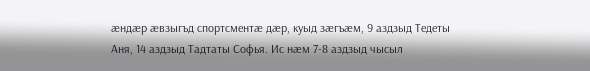æндæр æвзыгъд спортсментæ дæр, куыд зæгъæм, 9 аздзыд Тедеты Аня, 14 аздзыд Тадтаты Софья. Ис нæм 7-8 аздзыд чысыл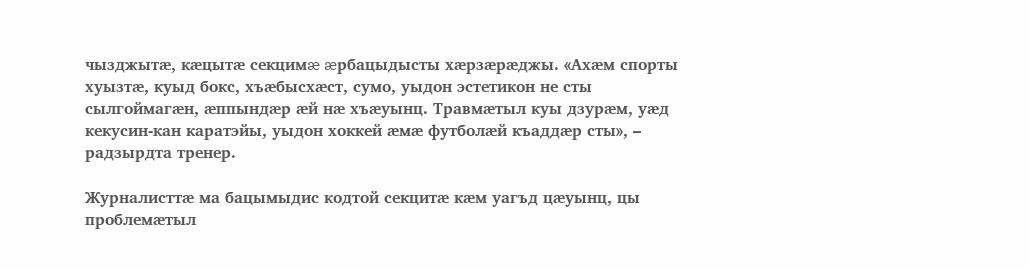чызджытæ, кæцытæ секцимæ æрбацыдысты хæрзæрæджы. «Ахæм спорты хуызтæ, куыд бокс, хъæбысхæст, сумо, уыдон эстетикон не сты сылгоймагæн, æппындæр æй нæ хъæуынц. Травмæтыл куы дзурæм, уæд кекусин-кан каратэйы, уыдон хоккей æмæ футболæй къаддæр сты», – радзырдта тренер.

Журналисттæ ма бацымыдис кодтой секцитæ кæм уагъд цæуынц, цы проблемæтыл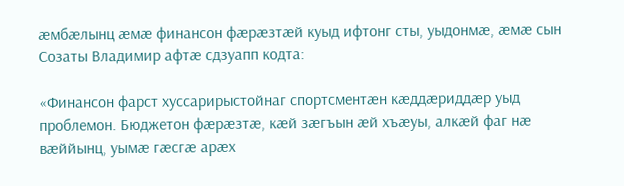æмбæлынц æмæ финансон фæрæзтæй куыд ифтонг сты, уыдонмæ, æмæ сын Созаты Владимир афтæ сдзуапп кодта:

«Финансон фарст хуссарирыстойнаг спортсментæн кæддæриддæр уыд проблемон. Бюджетон фæрæзтæ, кæй зæгъын æй хъæуы, алкæй фаг нæ вæййынц, уымæ гæсгæ арæх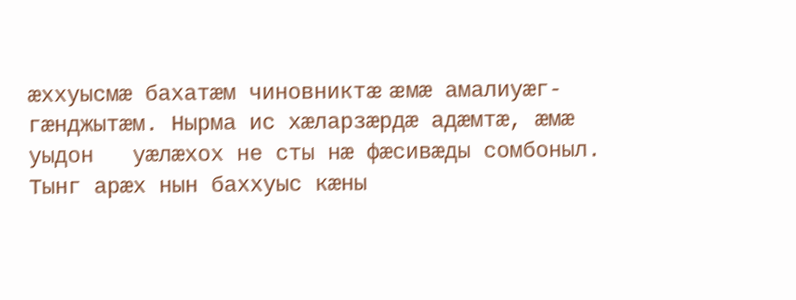æххуысмæ бахатæм чиновниктæ æмæ амалиуæг-гæнджытæм. Нырма ис хæларзæрдæ адæмтæ, æмæ уыдон   уæлæхох не сты нæ фæсивæды сомбоныл. Тынг арæх нын баххуыс кæны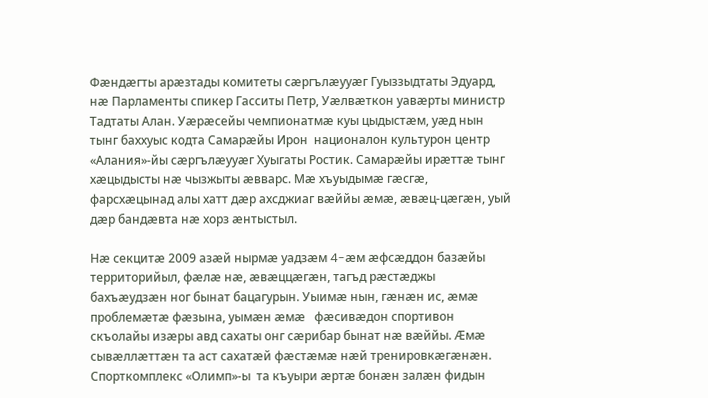Фæндæгты арæзтады комитеты сæргълæууæг Гуыззыдтаты Эдуард, нæ Парламенты спикер Гасситы Петр, Уæлвæткон уавæрты министр Тадтаты Алан. Уæрæсейы чемпионатмæ куы цыдыстæм, уæд нын тынг баххуыс кодта Самарæйы Ирон  националон культурон центр «Алания»-йы сæргълæууæг Хуыгаты Ростик. Самарæйы ирæттæ тынг хæцыдысты нæ чызжыты æвварс. Мæ хъуыдымæ гæсгæ, фарсхæцынад алы хатт дæр ахсджиаг вæййы æмæ, æвæц-цæгæн, уый дæр бандæвта нæ хорз æнтыстыл.

Нæ секцитæ 2009 азæй нырмæ уадзæм 4-æм æфсæддон базæйы территорийыл, фæлæ нæ, æвæццæгæн, тагъд рæстæджы бахъæудзæн ног бынат бацагурын. Уыимæ нын, гæнæн ис, æмæ проблемæтæ фæзына, уымæн æмæ   фæсивæдон спортивон скъолайы изæры авд сахаты онг сæрибар бынат нæ вæййы. Æмæ сывæллæттæн та аст сахатæй фæстæмæ нæй тренировкæгæнæн. Спорткомплекс «Олимп»-ы  та къуыри æртæ бонæн залæн фидын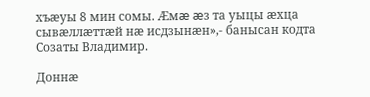хъæуы 8 мин сомы. Æмæ æз та уыцы æхца сывæллæттæй нæ исдзынæн»,- банысан кодта Созаты Владимир.

Доннæ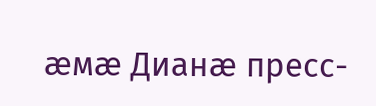æмæ Дианæ пресс-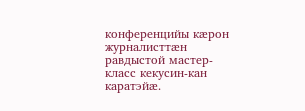конференцийы кæрон журналисттæн равдыстой мастер-класс кекусин-кан каратэйæ.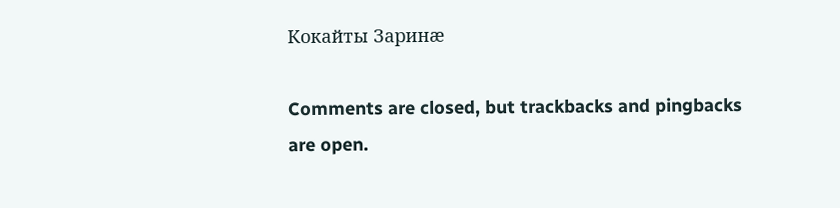Кокайты Заринæ

Comments are closed, but trackbacks and pingbacks are open.